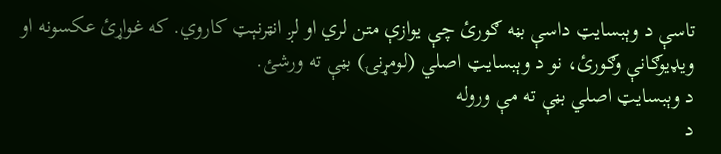تاسې د وېبسایټ داسې بڼه ګورئ چې یوازې متن لري او لږ انټرنېټ کاروي. که غواړئ عکسونه او ویډیوګانې وګورئ، نو د وېبسایټ اصلي (لومړنۍ) بڼې ته ورشئ.
د وېبسایټ اصلي بڼې ته مې وروله
د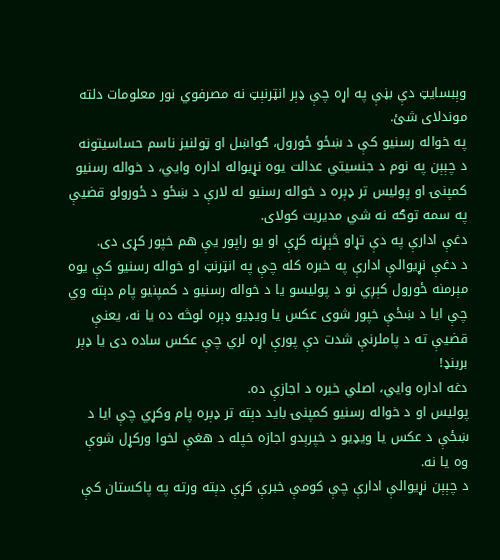وېبسایټ دې بڼې په اړه چې ډېر انټرنېټ نه مصرفوي نور معلومات دلته موندلای شئ.
په خواله رسنیو کې د ښځو ځورول، ګواښل او ټولنیز ناسم حساسیتونه
د چېېن په نوم د جنسيتي عدالت یوه نړیواله اداره وایي، د خواله رسنیو کمپنۍ او پولیس تر ډېره د خواله رسنیو له لارې د ښځو د ځورولو قضیې په سمه توګه نه شي مدیریت کولای.
دغې ادارې په دې تړاو څېړنه کړې او یو راپور یې هم خپور کړی دی.
د دغې نړیوالې ادارې په خبره کله چې په انټرنټ او خواله رسنیو کې یوه مېرمنه ځورول کېږي نو د پولیسو یا د خواله رسنیو د کمپنیو پام دېته وي چې ایا د ښځې خپور شوی عکس یا ویډیو ډېره لوڅه ده یا نه، یعنې قضیې ته د پاملرنې شدت دې پورې اړه لري چې عکس ساده دی یا ډېر بربنډ!
دغه اداره وایي، اصلي خبره د اجازې ده.
پولیس او د خواله رسنیو کمپنۍ باید دېته تر ډېره پام وکړي چې ایا د ښځې د عکس یا ویډیو د خپرېدو اجازه خپله د هغې لخوا ورکړل شوې وه یا نه.
د چېېن نړیوالې ادارې چې کومې خبرې کړې دېته ورته په پاکستان کې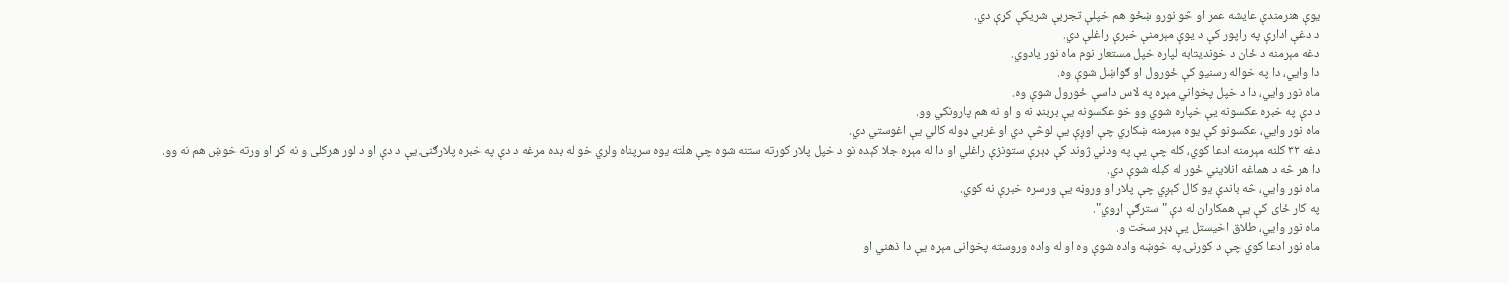یوې هنرمندې عایشه عمر او څو نورو ښځو هم خپلې تجربې شریکې کړې دي.
د دغې ادارې په راپور کې د یوې مېرمنې خبرې راغلې دي.
دغه مېرمنه د ځان د خوندیتابه لپاره خپل مستعار نوم ماه نور یادوي.
دا وایي، دا په خواله رسنیو کې ځورول او ګواښل شوې وه.
ماه نور وایي، دا د خپل پخواني مېړه په لاس داسې ځورول شوې وه.
د دې په خبره عکسونه یې خپاره شوي وو خو عکسونه یې بربنډ نه و او نه هم پارونکي وو.
ماه نور وایي، عکسونو کې یوه مېرمنه ښکاري چې اوږې یې لوڅې دي او غربي ډوله کالي یې اغوستي دي.
دغه ۳۲ کلنه مېرمنه ادعا کوي، کله چې یې په ودني ژوند کې ډېرې ستونزې راغلي او دا له مېړه جلا کېده نو د خپل پلار کورته ستنه شوه چې هلته یوه سرپناه ولري خو له بده مرغه د دې په خبره پلارګنۍ یې د دې او د لور هرکلی و نه کړ او ورته خوښ هم نه وو.
دا هر څه د هماغه انلایني ځور له کبله شوې دي.
ماه نور وایي، څه باندې یو کال کېږي چې پلار او وروڼه یې ورسره خبرې نه کوي.
په کار ځای کې یې همکاران له دې "سترګې اړوي".
ماه نور وایي، طلاق اخیستل یې ډېر سخت و.
ماه نور ادعا کوي چې د کورنۍ په خوښه واده شوې وه او له واده وروسته پخوانی مېړه یې دا ذهني او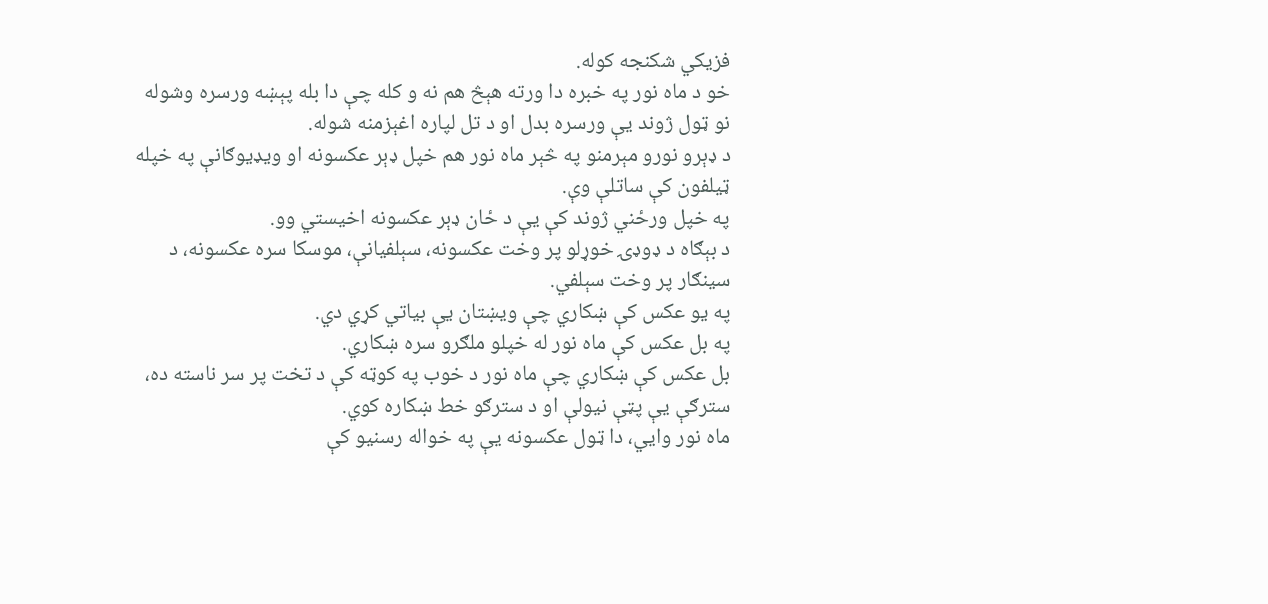فزیکي شکنجه کوله.
خو د ماه نور په خبره دا ورته هېڅ هم نه و کله چې دا بله پېښه ورسره وشوله نو ټول ژوند یې ورسره بدل او د تل لپاره اغېزمنه شوله.
د ډېرو نورو مېرمنو په څېر ماه نور هم خپل ډېر عکسونه او ویډیوګانې په خپله ټیلفون کې ساتلې وې.
په خپل ورځني ژوند کې یې د ځان ډېر عکسونه اخیستي وو.
د بېګاه د ډوډۍ خوړلو پر وخت عکسونه، سېلفیانې، موسکا سره عکسونه، د سینګار پر وخت سېلفي.
په یو عکس کې ښکاري چې ویښتان یې بیاتي کړي دي.
په بل عکس کې ماه نور له خپلو ملګرو سره ښکاري.
بل عکس کې ښکاري چې ماه نور د خوب په کوټه کې د تخت پر سر ناسته ده، سترګې یې پټې نیولې او د سترګو خط ښکاره کوي.
ماه نور وایي، دا ټول عکسونه یې په خواله رسنیو کې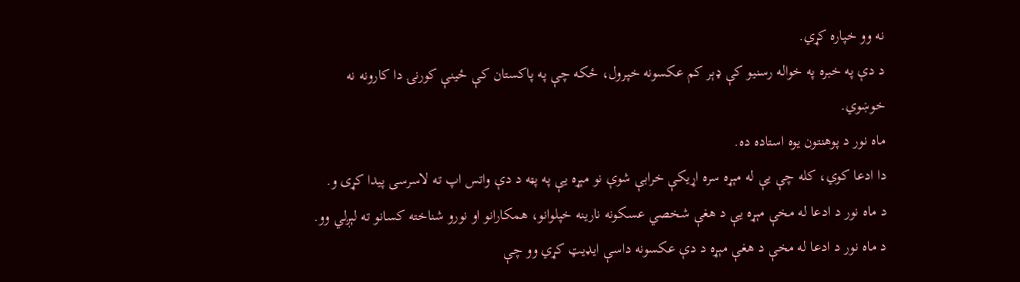نه وو خپاره کړي.
د دې په خبره په خواله رسنیو کې ډېر کم عکسونه خپرول، ځکه چې په پاکستان کې ځینې کورنۍ دا کارونه نه خوښوي.
ماه نور د پوهنتون یوه استاده ده.
دا ادعا کوي، کله چې یې له مېړه سره اړیکې خرابې شوې نو مېړه یې په پټه د دې واتس اپ ته لاسرسی پیدا کړی و.
د ماه نور د ادعا له مخې مېړه یې د هغې شخصي عسکونه نارینه خپلوانو، همکارانو او نورو شناخته کسانو ته لېږلي وو.
د ماه نور د ادعا له مخې د هغې مېړه د دې عکسونه داسې ایډیټ کړي وو چې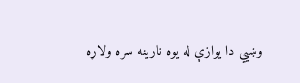وښيي دا یوازې له یوه نارینه سره ولاړه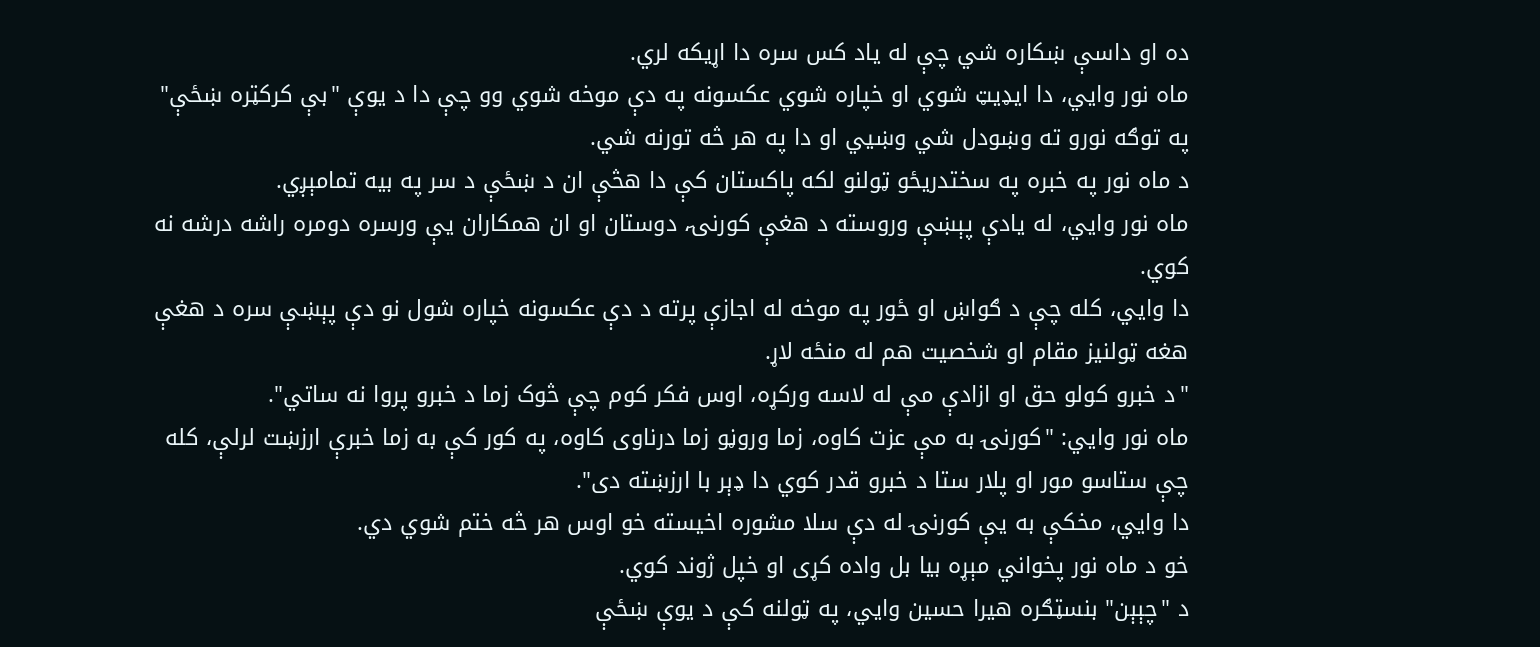ده او داسې ښکاره شي چې له یاد کس سره دا اړیکه لري.
ماه نور وایي، دا ایډیټ شوي او خپاره شوي عکسونه په دې موخه شوي وو چې دا د یوې "بې کرکټره ښځې" په توګه نورو ته وښودل شي وښيي او دا په هر څه تورنه شي.
د ماه نور په خبره په سختدریځو ټولنو لکه پاکستان کې دا هڅې ان د ښځې د سر په بیه تمامېږي.
ماه نور وایي، له یادې پېښې وروسته د هغې کورنۍ، دوستان او ان همکاران یې ورسره دومره راشه درشه نه کوي.
دا وایي، کله چې د ګواښ او ځور په موخه له اجازې پرته د دې عکسونه خپاره شول نو دې پېښې سره د هغې هغه ټولنیز مقام او شخصیت هم له منځه لاړ.
"د خبرو کولو حق او ازادې مې له لاسه ورکړه، اوس فکر کوم چې څوک زما د خبرو پروا نه ساتي".
ماه نور وایي: "کورنۍ به مې عزت کاوه، زما وروڼو زما درناوی کاوه، په کور کې به زما خبرې ارزښت لرلې، کله چې ستاسو مور او پلار ستا د خبرو قدر کوي دا ډېر با ارزښته دی".
دا وایي، مخکې به یې کورنۍ له دې سلا مشوره اخیسته خو اوس هر څه ختم شوي دي.
خو د ماه نور پخواني مېړه بیا بل واده کړی او خپل ژوند کوي.
د "چېېن" بنسټګره هیرا حسین وایي، په ټولنه کې د یوې ښځې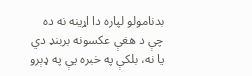بدنامولو لپاره دا اړینه نه ده چې د هغې عکسونه بربنډ دي یا نه، بلکې په خبره یې په ډېرو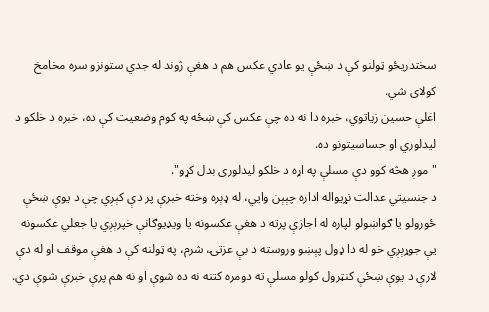سختدریځو ټولنو کې د ښځې یو عادي عکس هم د هغې ژوند له جدي ستونزو سره مخامخ کولای شي.
اغلې حسین زیاتوي، خبره دا نه ده چې عکس کې ښځه په کوم وضعیت کې ده، خبره د خلکو د لیدلوري او حساسیتونو ده.
" موږ هڅه کوو دې مسلې په اړه د خلکو لیدلوری بدل کړو".
د جنسیتي عدالت نړیواله اداره چېېن وایي، له ډېره وخته خبرې پر دې کېږي چې د یوې ښځې ځورولو یا ګواښولو لپاره له اجازې پرته د هغې عکسونه یا ویډیوګانې خپرېږي یا جعلي عکسونه یې جوړېږي خو له دا ډول پېښو وروسته د بې عزتۍ، شرم، په ټولنه کې د هغې موقف او له دې لارې د یوې ښځې کنټرول کولو مسلې ته دومره کتنه نه ده شوې او نه هم پرې خبرې شوې دي.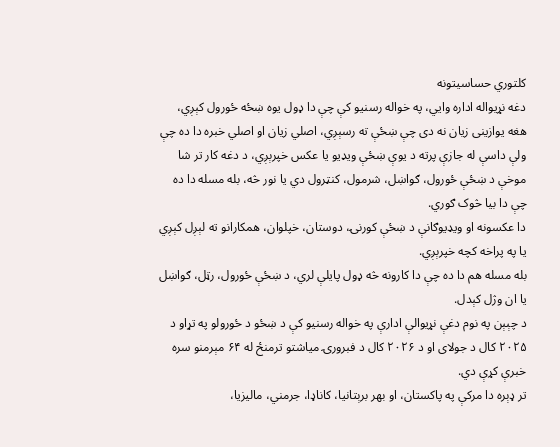کلتوري حساسیتونه
دغه نړیواله اداره وایي، په خواله رسنیو کې چې دا ډول یوه ښځه ځورول کېږي، هغه یوازینی زیان نه دی چې ښځې ته رسېږي، اصلي زیان او اصلي خبره دا ده چې ولې داسې له جازې پرته د یوې ښځې ویډیو یا عکس خپرېږي، د دغه کار تر شا موخې د ښځې ځورول، ګواښل، شرمول، کنټرول دي یا نور څه، بله مسله دا ده چې دا بیا څوک ګوري.
دا عکسونه او ویډیوګانې د ښځې کورنۍ، دوستان، خپلوان، همکارانو ته لېږل کېږي یا په پراخه کچه خپرېږي.
بله مسله هم دا ده چې دا کارونه څه ډول پایلې لري، د ښځې ځورول، رټل، ګواښل یا ان وژل کېدل.
د چېېن په نوم دغې نړیوالې ادارې په خواله رسنیو کې د ښځو د ځورولو په تړاو د ۲۰۲۵ کال د جولای او د ۲۰۲۶ کال د فبرورۍ میاشتو ترمنځ له ۶۴ مېرمنو سره خبرې کړې دي.
تر ډېره دا مرکې په پاکستان، او بهر برېتانیا، کاناډا، جرمني، مالیزیا،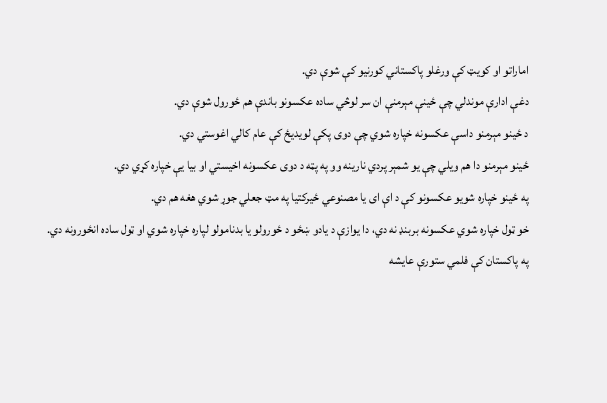اماراتو او کویټ کې ورغلو پاکستاني کورنیو کې شوې دي.
دغې ادارې موندلي چې ځینې مېرمنې ان سر لوڅي ساده عکسونو باندې هم ځورول شوې دي.
د ځینو مېرمنو داسې عکسونه خپاره شوي چې دوی پکې لویدیځ کې عام کالي اغوستي دي.
ځینو مېرمنو دا هم ویلي چې یو شمېر پردي نارینه وو په پټه د دوی عکسونه اخیستي او بیا یې خپاره کړي دي.
په ځینو خپاره شویو عکسونو کې د اې ای یا مصنوعي ځیرکتیا په مټ جعلي جوړ شوي هغه هم دي.
خو ټول خپاره شوي عکسونه بربنډ نه دي، دا یوازې د یادو ښځو د ځورولو یا بدنامولو لپاره خپاره شوي او ټول ساده انځورونه دي.
په پاکستان کې فلمي ستورې عایشه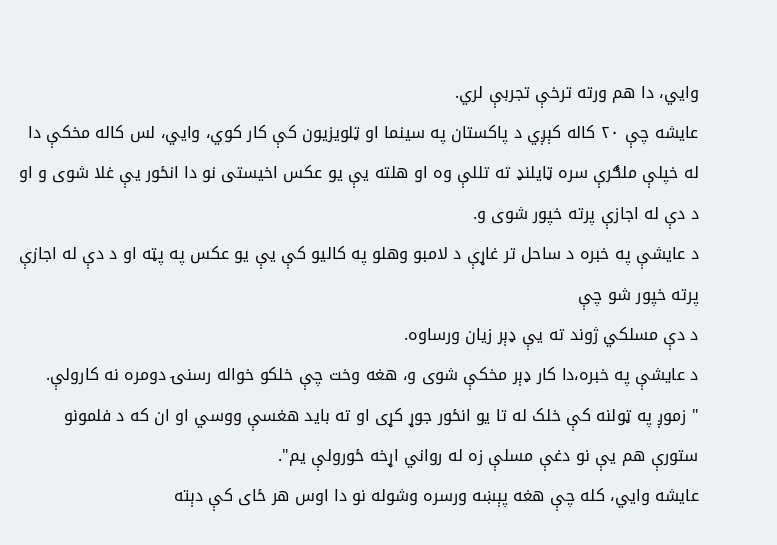وایي، دا هم ورته ترخې تجربې لري.
عایشه چې ۲۰ کاله کېږي د پاکستان په سینما او ټلویزیون کې کار کوي، وایي، لس کاله مخکې دا له خپلې ملګرې سره ټایلنډ ته تللې وه او هلته یې یو عکس اخیستی نو دا انځور یې غلا شوی و او د دې له اجازې پرته خپور شوی و.
د عایشې په خبره د ساحل تر غاړې د لامبو وهلو په کالیو کې یې یو عکس په پټه او د دې له اجازې پرته خپور شو چې
د دې مسلکي ژوند ته یې ډېر زیان ورساوه.
د عایشې په خبره،دا کار ډېر مخکې شوی و، هغه وخت چې خلکو خواله رسنۍ دومره نه کارولې.
" زموږ په ټولنه کې خلک له تا یو انځور جوړ کړی او ته باید هغسې ووسي او ان که د فلمونو ستورې هم یې نو دغې مسلې زه له رواني اړخه ځورولې یم".
عایشه وایي، کله چې هغه پېښه ورسره وشوله نو دا اوس هر ځای کې دېته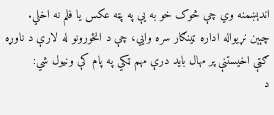اندېښمنه وي چې څوک خو به یې په پټه عکس یا فلم نه اخلي.
چېېن نړیواله اداره ټینګار سره وایي، چې د انځورونو له لارې د ناوړه ګټې اخیستنې پر مهال باید درې مهم ټکي په پام کې ونیول شي:
د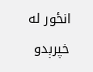انځور له خپرېدو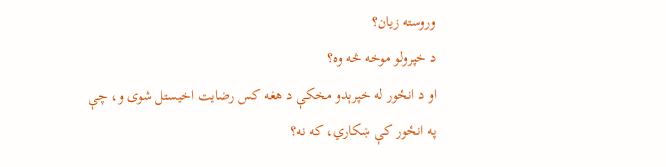وروسته زیان؟
د خپرولو موخه څه وه؟
او د انځور له خپرېدو مخکې د هغه کس رضایت اخیستل شوی و، چې په انځور کې ښکاري، که نه؟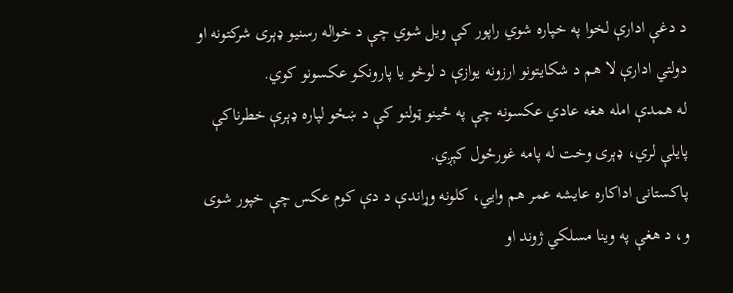د دغې ادارې لخوا په خپاره شوي راپور کې ویل شوي چې د خواله رسنیو ډېری شرکتونه او دولتي ادارې لا هم د شکایتونو ارزونه یوازې د لوڅو یا پارونکو عکسونو کوي.
له همدې امله هغه عادي عکسونه چې په ځینو ټولنو کې د ښځو لپاره ډېرې خطرناکې پایلې لري، ډېری وخت له پامه غورځول کېږي.
پاکستانۍ اداکاره عایشه عمر هم وایي، کلونه وړاندې د دې کوم عکس چې خپور شوی و، د هغې په وینا مسلکي ژوند او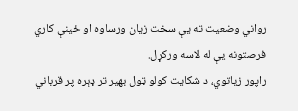رواني وضعیت ته یې سخت زیان ورساوه او ځینې کاري فرصتونه یې له لاسه ورکړل.
راپور زیاتوي، د شکایت کولو ټول بهیر تر ډېره پر قرباني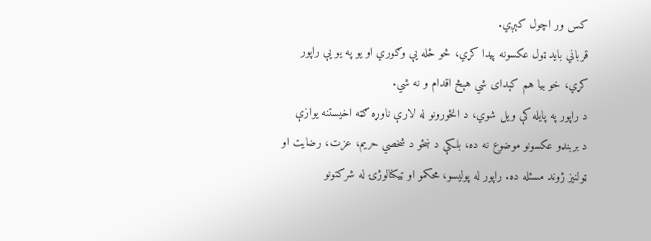کس ور اچول کېږي.
قرباني باید ټول عکسونه پیدا کړي، څو ځله یې وګوري او یو په یو یې راپور کړي، خو بیا هم کېدای شي هېڅ اقدام و نه شي.
د راپور په پایله کې ویل شوي، د انځورونو له لارې ناوړه ګټه اخیستنه یوازې د بربنډو عکسونو موضوع نه ده، بلکې د ښځو د شخصي حریم، عزت، رضایت او ټولنیز ژوند مسئله ده. راپور له پولیسو، محکمو او ټیکنالوژۍ له شرکتونو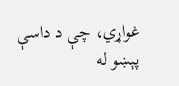غواړي، چې د داسې پېښو له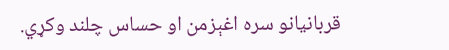قربانیانو سره اغېزمن او حساس چلند وکړي.